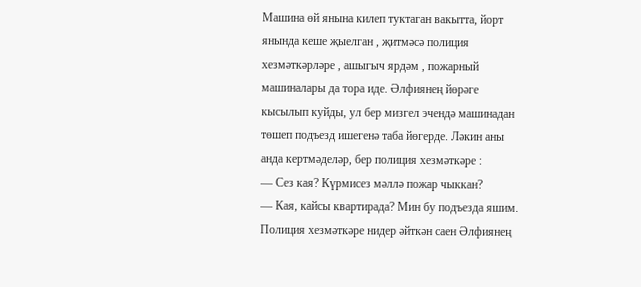Машина өй янына килеп туктаган вакытта, йорт янында кеше җыелган , җитмәсә полиция хезмәткәрләре , ашыгыч ярдәм , пожарный машиналары да тора иде. Әлфиянең йөрәге кысылып куйды, ул бер мизгел эчендә машинадан төшеп подъезд ишегенә таба йөгерде. Ләкин аны анда кертмәделәр, бер полиция хезмәткәре :
— Сез кая? Күрмисез мәллә пожар чыккан?
— Кая, кайсы квартирада? Мин бу подъезда яшим.
Полиция хезмәткәре нидер әйткән саен Әлфиянең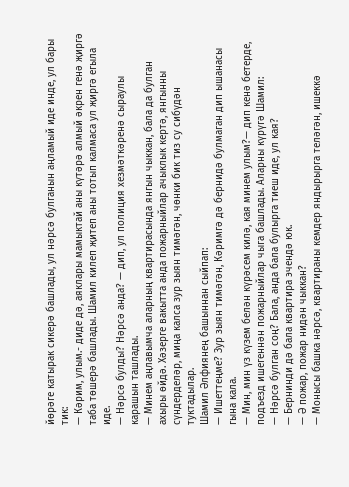йөрәге катырак сикерә башлады, ул нәрсә булганын аңламый иде инде, ул бары тик:
— Кәрим, улым.- диде дә, аяклары мамыктай аны күтәрә алмый әкрен генә җиргә таба төшерә башлады. Шамил килеп җитеп аны тотып калмаса ул җиргә егыла иде.
— Нәрсә булды? Нәрсә анда? — дип, ул полиция хезмәткәренә сыраулы карашын ташлады.
— Минем аңлавымча аларның квартирасында янгын чыккан, бала да булган ахыры өйдә. Хәзерге вакытта анда пожарныйлар ачыклык кертә, янгынны сүндерделәр, миңа калса зур зыян тимәгән, чөнки бик тиз су сибүдән туктадылар.
Шамил Әлфиянең башыннан сыйпап:
— Ишеттеңме? Зур зыян тимәгән, Кәримгә дә бернидә булмаган дип ышанасы гына кала.
— Мин, мин үз күзем белән күрәсем килә, кая минем улым?— дип кенә бетерде, подъезд ишегеннән пожарныйлар чыга башлады. Аларны күрүгә Шамил:
— Нәрсә булган соң? Бала, анда бала булырга тиеш иде, ул кая?
— Бернинди дә бала квартира эчендә юк.
— Ә пожар, пожар нидән чыккан?
— Монысы башка нәрсә, квартираны кемдер яндырырга теләгән, ишеккә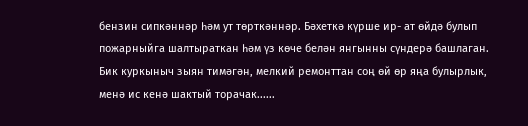бензин сипкәннәр һәм ут төрткәннәр. Бәхеткә күрше ир- ат өйдә булып пожарныйга шалтыраткан һәм үз көче белән янгынны сүндерә башлаган. Бик куркыныч зыян тимәгән, мелкий ремонттан соң өй өр яңа булырлык, менә ис кенә шактый торачак......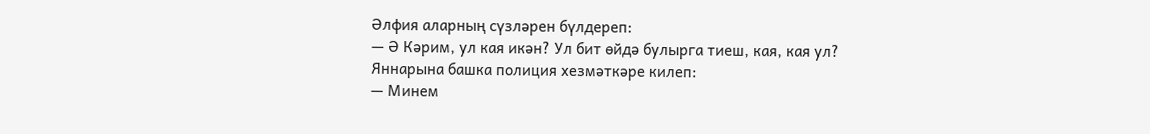Әлфия аларның сүзләрен бүлдереп:
— Ә Кәрим, ул кая икән? Ул бит өйдә булырга тиеш, кая, кая ул?
Яннарына башка полиция хезмәткәре килеп:
— Минем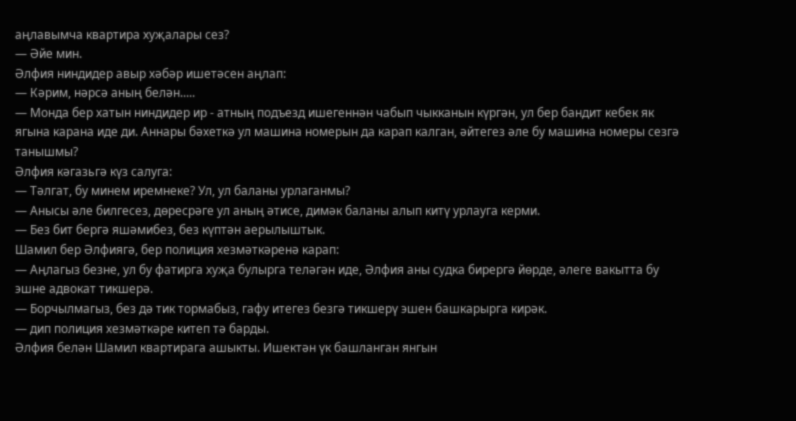аңлавымча квартира хуҗалары сез?
— Әйе мин.
Әлфия ниндидер авыр хәбәр ишетәсен аңлап:
— Кәрим, нәрсә аның белән.....
— Монда бер хатын ниндидер ир - атның подъезд ишегеннән чабып чыкканын күргән, ул бер бандит кебек як ягына карана иде ди. Аннары бәхеткә ул машина номерын да карап калган, әйтегез әле бу машина номеры сезгә танышмы?
Әлфия кәгазьгә күз салуга:
— Тәлгат, бу минем иремнеке? Ул, ул баланы урлаганмы?
— Анысы әле билгесез, дөресрәге ул аның әтисе, димәк баланы алып китү урлауга керми.
— Без бит бергә яшәмибез, без күптән аерылыштык.
Шамил бер Әлфиягә, бер полиция хезмәткәренә карап:
— Аңлагыз безне, ул бу фатирга хуҗа булырга теләгән иде, Әлфия аны судка бирергә йөрде, әлеге вакытта бу эшне адвокат тикшерә.
— Борчылмагыз, без дә тик тормабыз, гафу итегез безгә тикшерү эшен башкарырга кирәк.
— дип полиция хезмәткәре китеп тә барды.
Әлфия белән Шамил квартирага ашыкты. Ишектән үк башланган янгын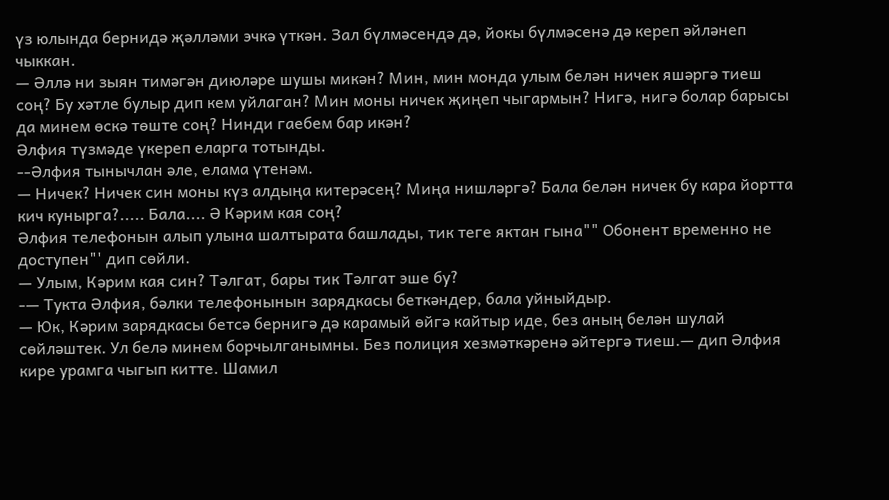үз юлында бернидә җәлләми эчкә үткән. Зал бүлмәсендә дә, йокы бүлмәсенә дә кереп әйләнеп чыккан.
— Әллә ни зыян тимәгән диюләре шушы микән? Мин, мин монда улым белән ничек яшәргә тиеш соң? Бу хәтле булыр дип кем уйлаган? Мин моны ничек җиңеп чыгармын? Нигә, нигә болар барысы да минем өскә төште соң? Нинди гаебем бар икән?
Әлфия түзмәде үкереп еларга тотынды.
--Әлфия тынычлан әле, елама үтенәм.
— Ничек? Ничек син моны күз алдыңа китерәсең? Миңа нишләргә? Бала белән ничек бу кара йортта кич кунырга?..... Бала.... Ә Кәрим кая соң?
Әлфия телефонын алып улына шалтырата башлады, тик теге яктан гына"" Обонент временно не доступен"' дип сөйли.
— Улым, Кәрим кая син? Тәлгат, бары тик Тәлгат эше бу?
-— Тукта Әлфия, бәлки телефонынын зарядкасы беткәндер, бала уйныйдыр.
— Юк, Кәрим зарядкасы бетсә бернигә дә карамый өйгә кайтыр иде, без аның белән шулай сөйләштек. Ул белә минем борчылганымны. Без полиция хезмәткәренә әйтергә тиеш.— дип Әлфия кире урамга чыгып китте. Шамил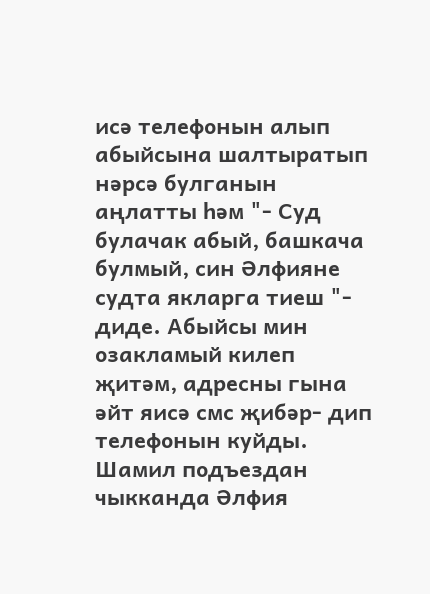исә телефонын алып абыйсына шалтыратып нәрсә булганын аңлатты һәм "- Суд булачак абый, башкача булмый, син Әлфияне судта якларга тиеш "- диде. Абыйсы мин озакламый килеп җитәм, адресны гына әйт яисә смс җибәр- дип телефонын куйды. Шамил подъездан чыкканда Әлфия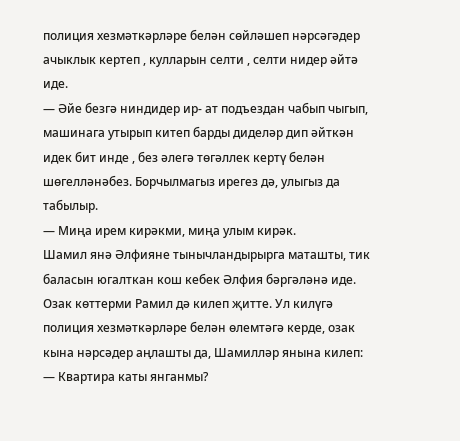полиция хезмәткәрләре белән сөйләшеп нәрсәгәдер ачыклык кертеп , кулларын селти , селти нидер әйтә иде.
— Әйе безгә ниндидер ир- ат подъездан чабып чыгып, машинага утырып китеп барды диделәр дип әйткән идек бит инде , без әлегә төгәллек кертү белән шөгелләнәбез. Борчылмагыз ирегез дә, улыгыз да табылыр.
— Миңа ирем кирәкми, миңа улым кирәк.
Шамил янә Әлфияне тынычландырырга маташты, тик баласын югалткан кош кебек Әлфия бәргәләнә иде. Озак көттерми Рамил дә килеп җитте. Ул килүгә полиция хезмәткәрләре белән өлемтәгә керде, озак кына нәрсәдер аңлашты да, Шамилләр янына килеп:
— Квартира каты янганмы?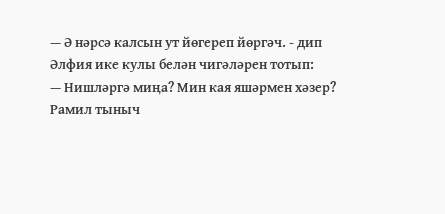— Ә нәрсә калсын ут йөгереп йөргәч. - дип Әлфия ике кулы белән чигәләрен тотып:
— Нишләргә миңа? Мин кая яшәрмен хәзер?
Рамил тыныч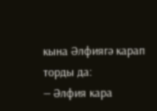кына Әлфиягә карап торды да:
— Әлфия кара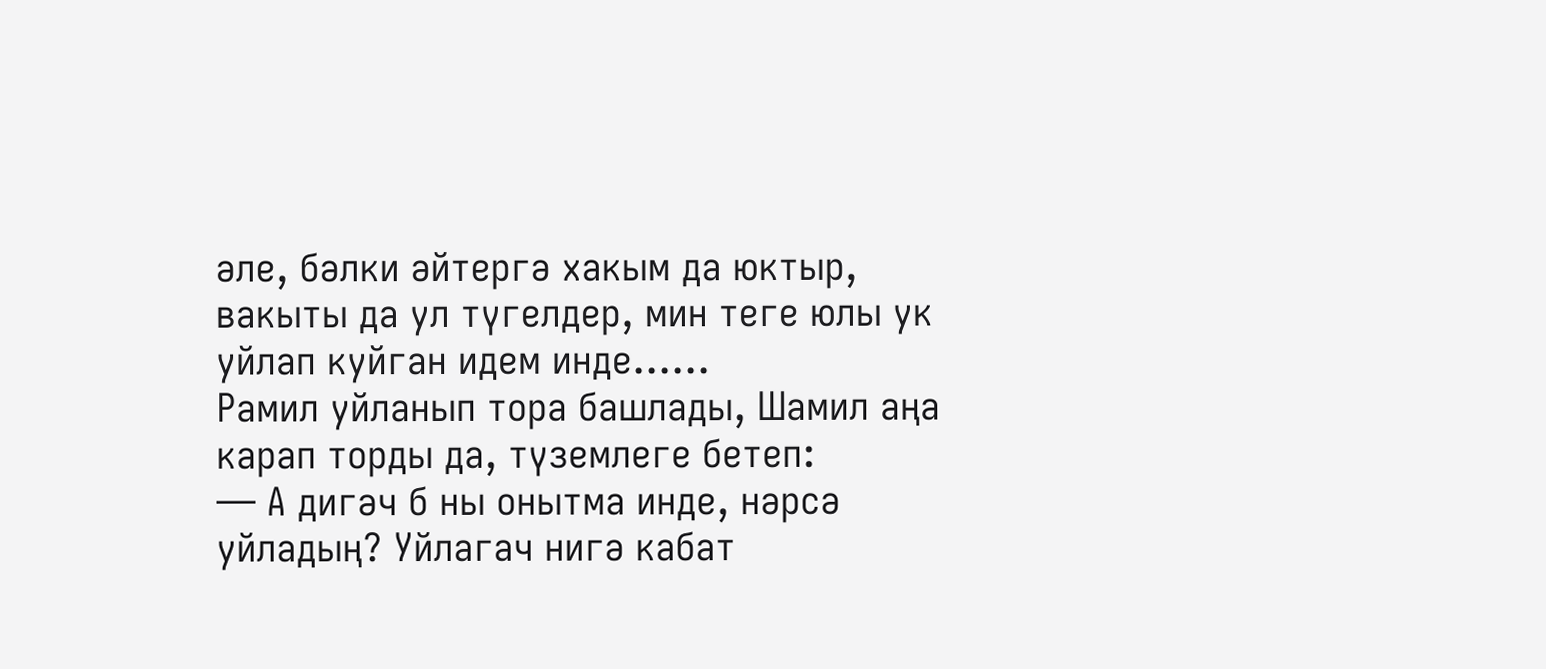әле, бәлки әйтергә хакым да юктыр, вакыты да ул түгелдер, мин теге юлы ук уйлап куйган идем инде......
Рамил уйланып тора башлады, Шамил аңа карап торды да, түземлеге бетеп:
— А дигәч б ны онытма инде, нәрсә уйладың? Уйлагач нигә кабат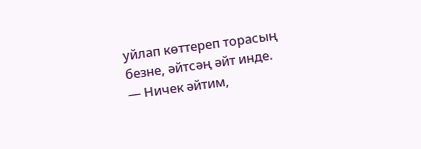уйлап көттереп торасың безне, әйтсәң әйт инде.
— Ничек әйтим,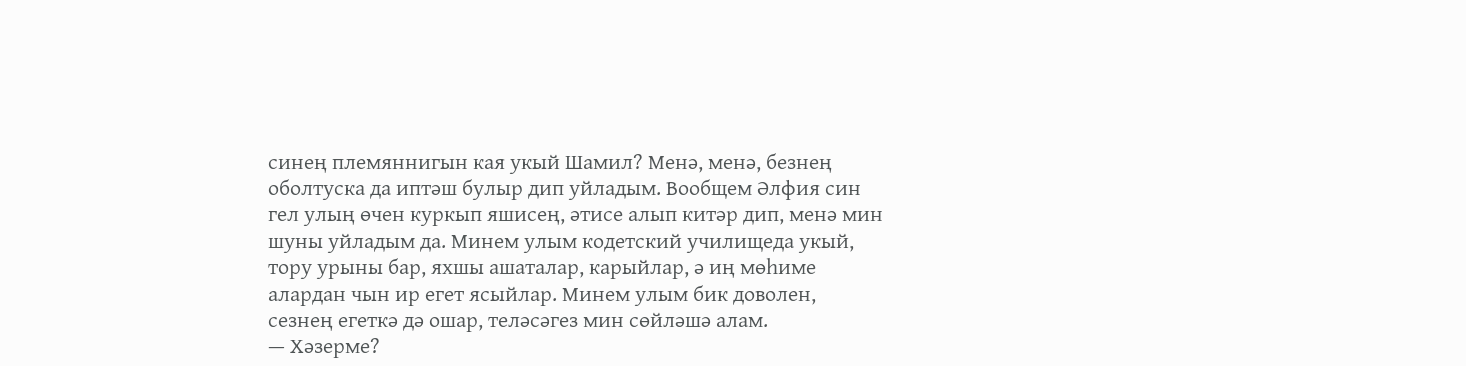синең племяннигын кая укый Шамил? Менә, менә, безнең оболтуска да иптәш булыр дип уйладым. Вообщем Әлфия син гел улың өчен куркып яшисең, әтисе алып китәр дип, менә мин шуны уйладым да. Минем улым кодетский училищеда укый, тору урыны бар, яхшы ашаталар, карыйлар, ә иң мөһиме алардан чын ир егет ясыйлар. Минем улым бик доволен, сезнең егеткә дә ошар, теләсәгез мин сөйләшә алам.
— Хәзерме?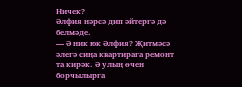Ничек?
Әлфия нәрсә дип әйтергә дә белмәде.
— Ә ник юк Әлфия? Җитмәсә әлегә сиңа квартирага ремонт та кирәк. Ә улың өчен борчылырга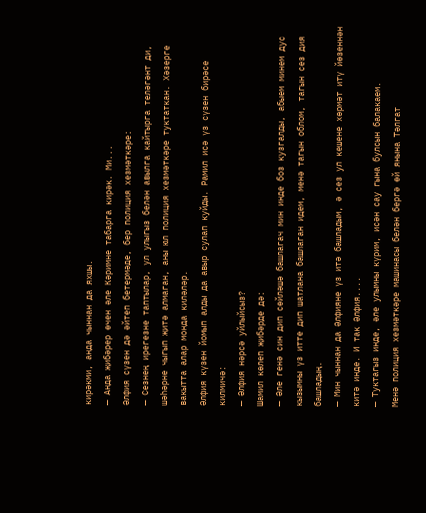кирәкми, анда чыннан да яхшы.
— Анда җибәрер өчен әле Кәримне табарга кирәк. Ми...
Әлфия сүзен дә әйтеп бетермәде, бер полиция хезмәткәре:
— Сезнең ирегезне таптылар, ул улыгыз белән авылга кайтырга теләгәнт ди, шәһәрне чыгып җитә алмаган, аны юл полиция хезмәткәре туктаткан. Хәзерге вакытта алар монда киләләр.
Әлфия күзен йомып алды да авыр сулап куйды. Рамил исә үз сүзен бирәсе килмичә:
— Әлфия нәрсә уйлыйсыз?
Шамил көлеп җибәрде дә:
— Әле генә син дип сөйләшә башлагач мин инде боз кузгалды, абыем минем дус кызымны үз итте дип шатлана башлаган идем, менә тагын облом, тагын сез дия башладың.
— Мин чыннан да Әлфияне үз итә башладым, ә сез ул кешене хөрмәт итү йөзеннән китә инде. И так Әлфия....
— Туктагыз инде, әле улымны күрим, исән сау гына булсын балакаем.
Менә полиция хезмәткәре машинасы белән бергә өй янына Тәлгат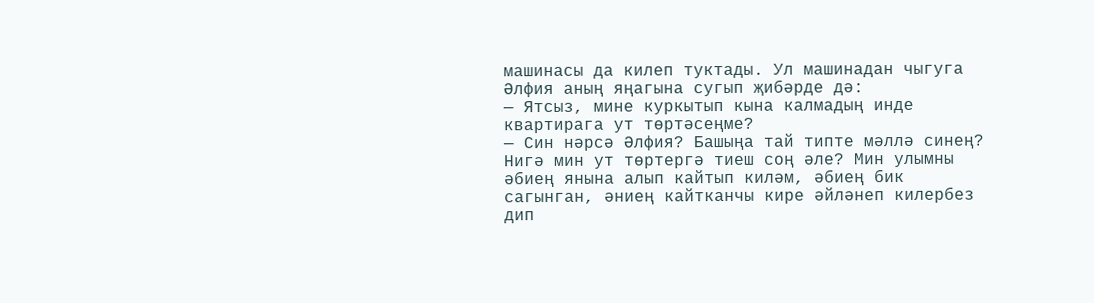машинасы да килеп туктады. Ул машинадан чыгуга Әлфия аның яңагына сугып җибәрде дә:
— Ятсыз, мине куркытып кына калмадың инде квартирага ут төртәсеңме?
— Син нәрсә Әлфия? Башыңа тай типте мәллә синең? Нигә мин ут төртергә тиеш соң әле? Мин улымны әбиең янына алып кайтып киләм, әбиең бик сагынган, әниең кайтканчы кире әйләнеп килербез дип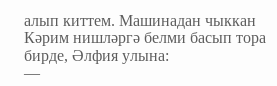алып киттем. Машинадан чыккан Кәрим нишләргә белми басып тора бирде, Әлфия улына:
—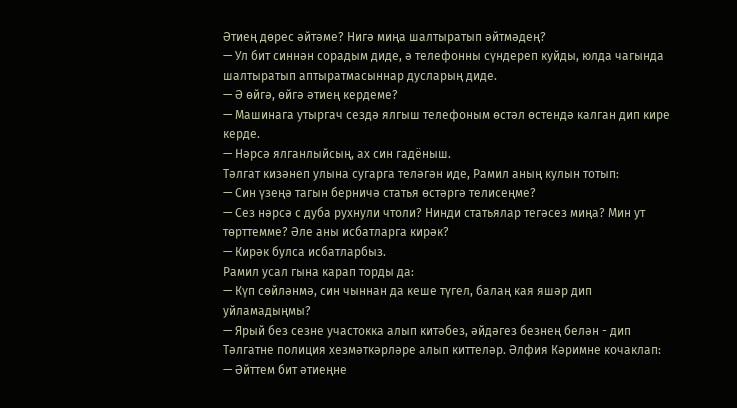Әтиең дөрес әйтәме? Нигә миңа шалтыратып әйтмәдең?
— Ул бит синнән сорадым диде, ә телефонны сүндереп куйды, юлда чагында шалтыратып аптыратмасыннар дусларың диде.
— Ә өйгә, өйгә әтиең кердеме?
— Машинага утыргач сездә ялгыш телефоным өстәл өстендә калган дип кире керде.
— Нәрсә ялганлыйсың, ах син гадёныш.
Тәлгат кизәнеп улына сугарга теләгән иде, Рамил аның кулын тотып:
— Син үзеңә тагын берничә статья өстәргә телисеңме?
— Сез нәрсә с дуба рухнули чтоли? Нинди статьялар тегәсез миңа? Мин ут төрттемме? Әле аны исбатларга кирәк?
— Кирәк булса исбатларбыз.
Рамил усал гына карап торды да:
— Күп сөйләнмә, син чыннан да кеше түгел, балаң кая яшәр дип уйламадыңмы?
— Ярый без сезне участокка алып китәбез, әйдәгез безнең белән - дип Тәлгатне полиция хезмәткәрләре алып киттеләр. Әлфия Кәримне кочаклап:
— Әйттем бит әтиеңне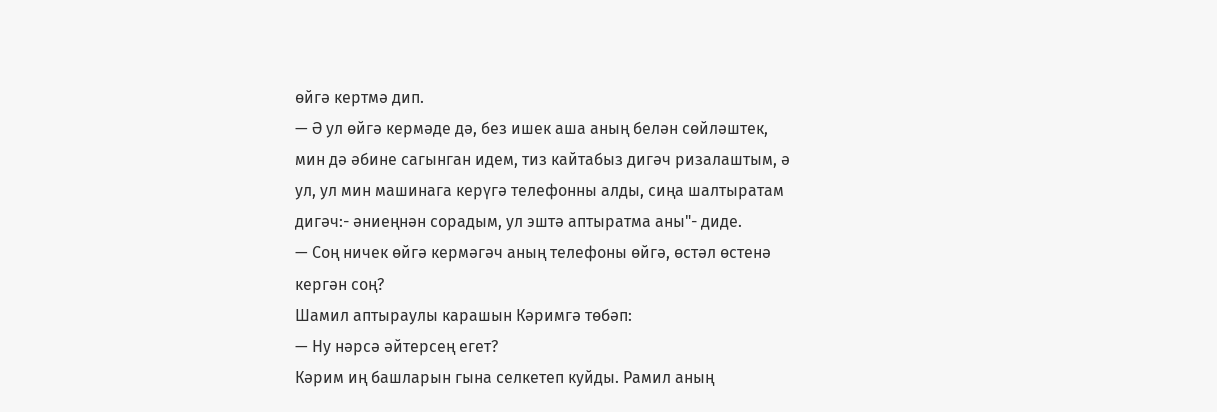өйгә кертмә дип.
— Ә ул өйгә кермәде дә, без ишек аша аның белән сөйләштек, мин дә әбине сагынган идем, тиз кайтабыз дигәч ризалаштым, ә ул, ул мин машинага керүгә телефонны алды, сиңа шалтыратам дигәч:- әниеңнән сорадым, ул эштә аптыратма аны"- диде.
— Соң ничек өйгә кермәгәч аның телефоны өйгә, өстәл өстенә кергән соң?
Шамил аптыраулы карашын Кәримгә төбәп:
— Ну нәрсә әйтерсең егет?
Кәрим иң башларын гына селкетеп куйды. Рамил аның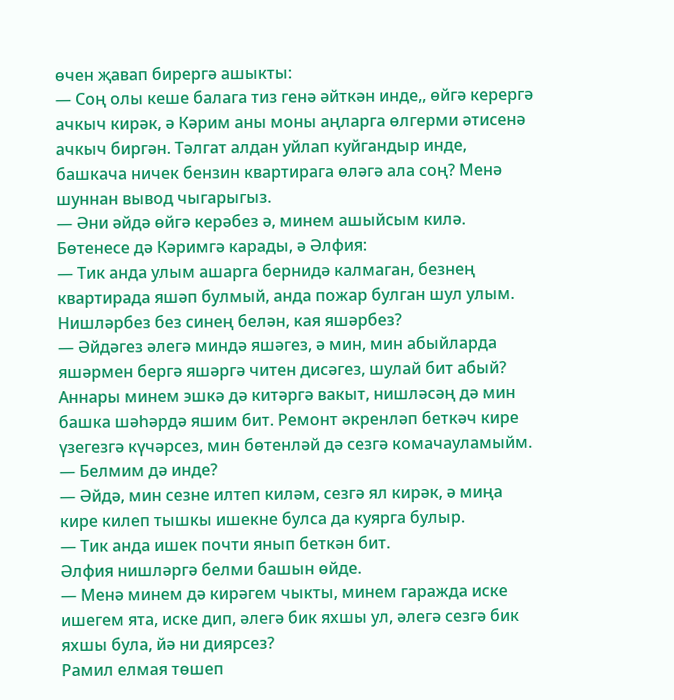өчен җавап бирергә ашыкты:
— Соң олы кеше балага тиз генә әйткән инде,, өйгә керергә ачкыч кирәк, ә Кәрим аны моны аңларга өлгерми әтисенә ачкыч биргән. Тәлгат алдан уйлап куйгандыр инде, башкача ничек бензин квартирага өләгә ала соң? Менә шуннан вывод чыгарыгыз.
— Әни әйдә өйгә керәбез ә, минем ашыйсым килә.
Бөтенесе дә Кәримгә карады, ә Әлфия:
— Тик анда улым ашарга бернидә калмаган, безнең квартирада яшәп булмый, анда пожар булган шул улым. Нишләрбез без синең белән, кая яшәрбез?
— Әйдәгез әлегә миндә яшәгез, ә мин, мин абыйларда яшәрмен бергә яшәргә читен дисәгез, шулай бит абый? Аннары минем эшкә дә китәргә вакыт, нишләсәң дә мин башка шәһәрдә яшим бит. Ремонт әкренләп беткәч кире үзегезгә күчәрсез, мин бөтенләй дә сезгә комачауламыйм.
— Белмим дә инде?
— Әйдә, мин сезне илтеп киләм, сезгә ял кирәк, ә миңа кире килеп тышкы ишекне булса да куярга булыр.
— Тик анда ишек почти янып беткән бит.
Әлфия нишләргә белми башын өйде.
— Менә минем дә кирәгем чыкты, минем гаражда иске ишегем ята, иске дип, әлегә бик яхшы ул, әлегә сезгә бик яхшы була, йә ни диярсез?
Рамил елмая төшеп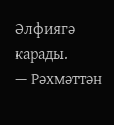Әлфиягә карады.
— Рәхмәттән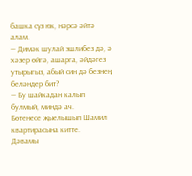башка сүз юк, нәрсә әйтә алам.
— Димәк шулай эшлибез дә, ә хәзер өйгә, ашарга, әйдәгез утырыгыз, абый син дә безнең беләндер бит?
— Бу шайкадан калып булмый, миндә ач.
Бөтенесе җыелышып Шамил квартирасына китте.
Дәвамы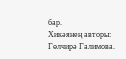бар.
Хикәянең авторы: Гөлчирә Галимова.